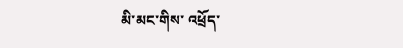མི་མང་གིས་ འཕྲོད་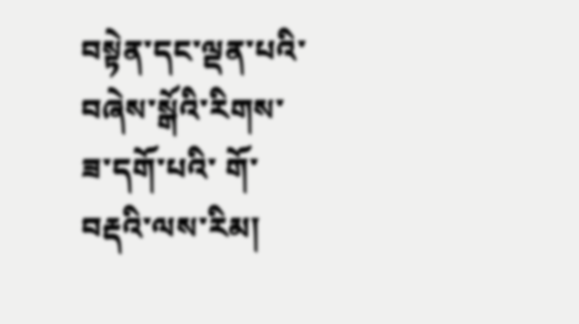བསྟེན་དང་ལྡན་པའི་ བཞེས་སྒོའི་རིགས་ ཟ་དགོ་པའི་ གོ་བརྡའི་ལས་རིམ།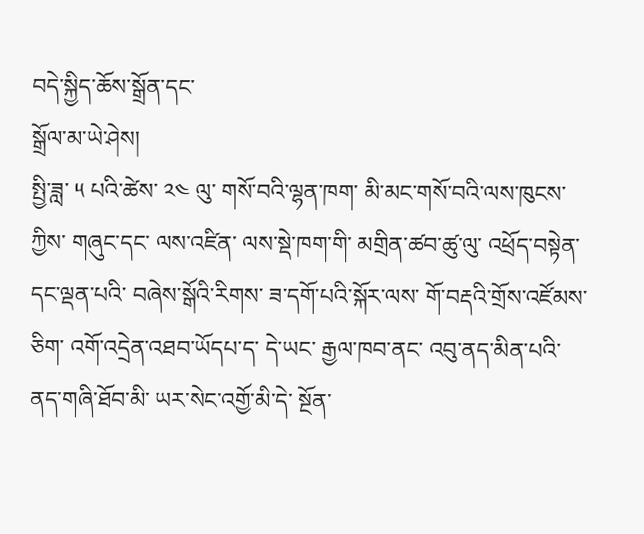བདེ་སྐྱིད་ཆོས་སྒྲོན་དང་
སྒྲོལ་མ་ཡེ་ཤེས།
སྤྱི་ཟླ་ ༥ པའི་ཚེས་ ༢༤ ལུ་ གསོ་བའི་ལྷན་ཁག་ མི་མང་གསོ་བའི་ལས་ཁུངས་ཀྱིས་ གཞུང་དང་ ལས་འཛིན་ ལས་སྡེ་ཁག་གི་ མགྲིན་ཚབ་ཚུ་ལུ་ འཕྲོད་བསྟེན་དང་ལྡན་པའི་ བཞེས་སྒོའི་རིགས་ ཟ་དགོ་པའི་སྐོར་ལས་ གོ་བརྡའི་གྲོས་འཛོམས་ཅིག་ འགོ་འདྲེན་འཐབ་ཡོདཔ་ད་ དེ་ཡང་ རྒྱལ་ཁབ་ནང་ འབུ་ནད་མིན་པའི་ ནད་གཞི་ཐོབ་མི་ ཡར་སེང་འགྱོ་མི་དེ་ སྔོན་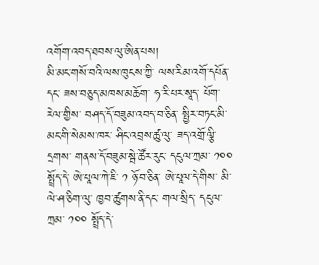འགོག་འབད་ཐབས་ལུ་ཨིན་པས།
མི་མང་གསོ་བའི་ལས་ཁུངས་ཀྱི་ ལས་རིམ་འགོ་དཔོན་དང་ ཟས་བཅུད་མཁས་མཆོག་ ཧ་རི་པར་སཱད་ པོག་རེལ་གྱིས་ བཤད་དོ་བཟུམ་འབད་བ་ཅིན་ སྤྱིར་བཏང་མི་མང་གི་སེམས་ཁར་ ཤིང་འབྲས་ཚུ་ལུ་ ཟད་འགྲོ་ལྕི་དྲགས་ གནས་དོ་བཟུམ་སྦེ་ཚོར་རུང་ དངུལ་ཀྲམ་ ༡༠༠ སྤྲོད་དེ་ ཨེ་པཱལ་ཀེ་ཇི་ ༡ ཉོ་བ་ཅིན་ ཨེ་པཱལ་དེ་གིས་ མི་ལེ་ཤ་ཅིག་ལུ་ ཁྱབ་ཚུགས་ནི་དང་ གལ་སྲིད་ དངུལ་ཀྲམ་ ༡༠༠ སྤྲོད་དེ་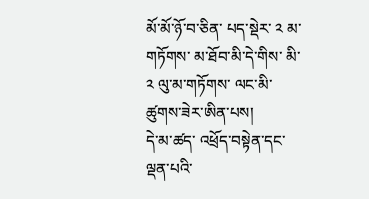མོ་མོ་ཉོ་བ་ཅིན་ པད་སྡེར་ ༢ མ་གཏོགས་ མ་ཐོབ་མི་དེ་གིས་ མི་ ༢ ལུ་མ་གཏོགས་ ལང་མི་ཚུགས་ཟེར་ཨིན་པས།
དེ་མ་ཚད་ འཕྲོད་བསྟེན་དང་ལྡན་པའི་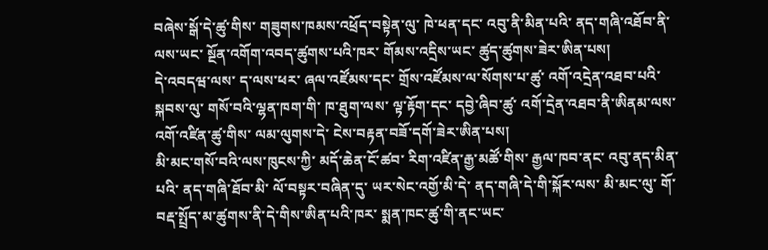བཞེས་སྒོ་དེ་ཚུ་གིས་ གཟུགས་ཁམས་འཕྲོད་བསྟེན་ལུ་ ཁེ་ཕན་དང་ འབུ་ནི་མིན་པའི་ ནད་གཞི་འཐོབ་ནི་ལས་ཡང་ སྔོན་འགོག་འབད་ཚུགས་པའི་ཁར་ གོམས་འདྲིས་ཡང་ ཚུད་ཚུགས་ཟེར་ཨིན་པས།
དེ་འབདཝ་ལས་ ད་ལས་ཕར་ ཞལ་འཛོམས་དང་ གྲོས་འཛོམས་ལ་སོགས་པ་ཚུ་ འགོ་འདྲེན་འཐབ་པའི་སྐབས་ལུ་ གསོ་བའི་ལྷན་ཁག་གི་ ཁ་ཐུག་ལས་ ལྟ་རྟོག་དང་ དབྱེ་ཞིབ་ཚུ་ འགོ་དྲེན་འཐབ་ནི་ཨིནམ་ལས་ འགོ་འཛིན་ཚུ་གིས་ ལམ་ལུགས་དེ་ ངེས་བརྟན་བཟོ་དགོ་ཟེར་ཨིན་པས།
མི་མང་གསོ་བའི་ལས་ཁུངས་ཀྱི་ མདོ་ཆེན་ངོ་ཚབ་ རིག་འཛིན་རྒྱ་མཚོ་གིས་ རྒྱལ་ཁབ་ནང་ འབུ་ནད་མིན་པའི་ ནད་གཞི་ཐོབ་མི་ ལོ་བསྟར་བཞིན་དུ་ ཡར་སེང་འགྱོ་མི་དེ་ ནད་གཞི་དེ་གི་སྐོར་ལས་ མི་མང་ལུ་ གོ་བརྡ་སྤྲོད་མ་ཚུགས་ནི་དེ་གིས་ཨིན་པའི་ཁར་ སྨན་ཁང་ཚུ་གི་ནང་ཡང་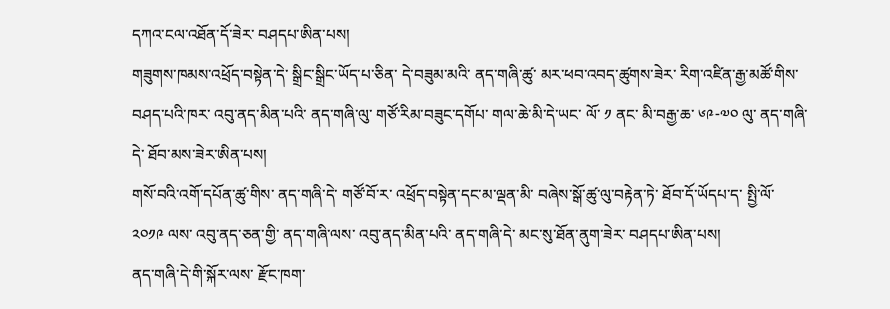དཀའ་ངལ་འཐོན་དོ་ཟེར་ བཤདཔ་ཨིན་པས།
གཟུགས་ཁམས་འཕྲོད་བསྟེན་དེ་ སྒྲིང་སྒྲིང་ཡོད་པ་ཅིན་ དེ་བཟུམ་མའི་ ནད་གཞི་ཚུ་ མར་ཕབ་འབད་ཚུགས་ཟེར་ རིག་འཛིན་རྒྱ་མཚོ་གིས་ བཤད་པའི་ཁར་ འབུ་ནད་མིན་པའི་ ནད་གཞི་ལུ་ གཙོ་རིམ་བཟུང་དགོཔ་ གལ་ཆེ་མི་དེ་ཡང་ ལོ་ ༡ ནང་ མི་བརྒྱ་ཆ་ ༦༩-༧༠ ལུ་ ནད་གཞི་དེ་ ཐོབ་མས་ཟེར་ཨིན་པས།
གསོ་བའི་འགོ་དཔོན་ཚུ་གིས་ ནད་གཞི་དེ་ གཙོ་བོ་ར་ འཕྲོད་བསྟེན་དང་མ་ལྡན་མི་ བཞེས་སྒོ་ཚུ་ལུ་བརྟེན་ཏེ་ ཐོབ་དོ་ཡོདཔ་ད་ སྤྱི་ལོ་ ༢༠༡༩ ལས་ འབུ་ནད་ཅན་གྱི་ ནད་གཞི་ལས་ འབུ་ནད་མིན་པའི་ ནད་གཞི་དེ་ མང་སུ་ཐོན་ནུག་ཟེར་ བཤདཔ་ཨིན་པས།
ནད་གཞི་དེ་གི་སྐོར་ལས་ རྫོང་ཁག་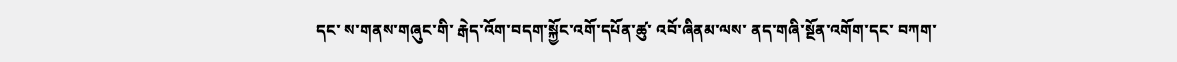དང་ ས་གནས་གཞུང་གི་ རྒེད་འོག་བདག་སྐྱོང་འགོ་དཔོན་ཚུ་ འབོ་ཞིནམ་ལས་ ནད་གཞི་སྔོན་འགོག་དང་ བཀག་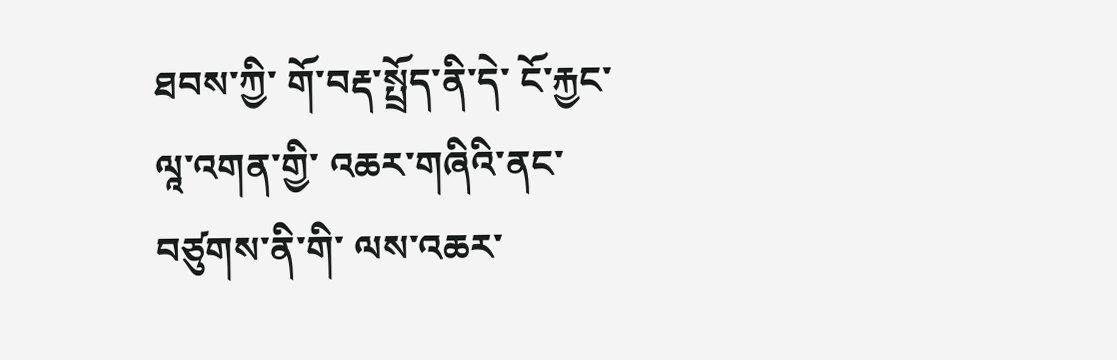ཐབས་ཀྱི་ གོ་བརྡ་སྤྲོད་ནི་དེ་ ངོ་རྐྱང་ལཱ་འགན་གྱི་ འཆར་གཞིའི་ནང་ བཙུགས་ནི་གི་ ལས་འཆར་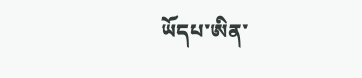ཡོདཔ་ཨིན་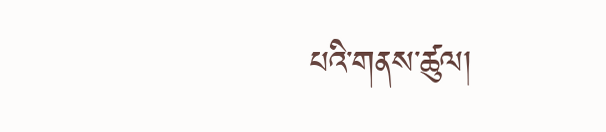པའི་གནས་ཚུལ།